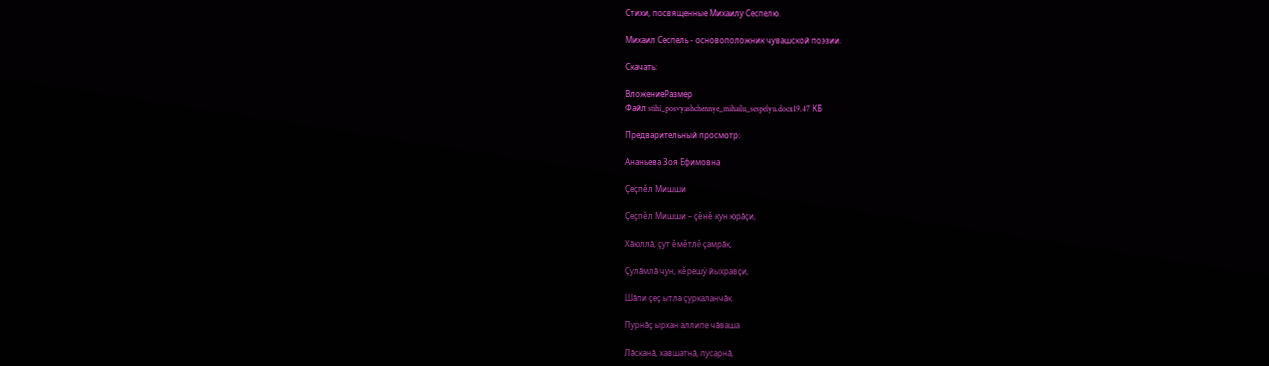Стихи, посвященные Михаилу Сеспелю.

Михаил Сеспель - основоположник чувашской поэзии.

Скачать:

ВложениеРазмер
Файл stihi_posvyashchennye_mihailu_sespelyu.docx19.47 КБ

Предварительный просмотр:

Ананьева Зоя Ефимовна

Çеçпěл Мишши

Çеçпěл Мишши – çěнě кун юрăçи,

Хăюллă, çут ěмěтлě çамрăк,

Çулăмлă чун, кěрешÿ йыхравçи,

Шăпи çеç ытла çуркаланчăк.

Пурнăç ырхан аллипе чăваша

Лăсканă, хавшатнă, пусарнă,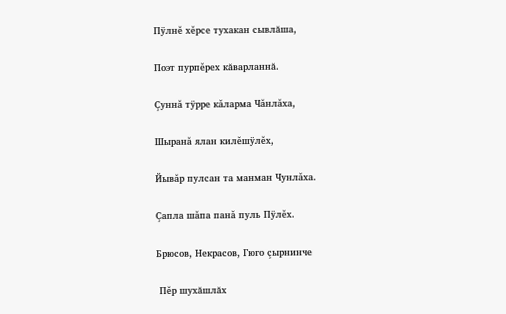Пÿлнě хěрсе тухакан сывлăша,

Поэт пурпěрех кăварланнă.

Çуннǎ тÿрре кǎларма Чǎнлǎха,

Шыранǎ ялан килěшÿлěх,

Йывǎр пулсан та манман Чунлǎха.

Çапла шǎпа панǎ пуль Пÿлěх.

Брюсов, Некрасов, Гюго çырнинче

 Пěр шухăшлăх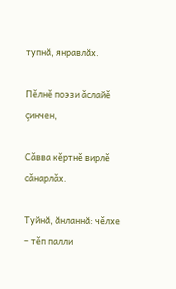тупнă, янравлăх.

Пěлнě поэзи ǎслайě çинчен,

Сǎвва кěртнě вирлě сǎнарлǎх.

Туйнă, ăнланнă: чěлхе – тěп палли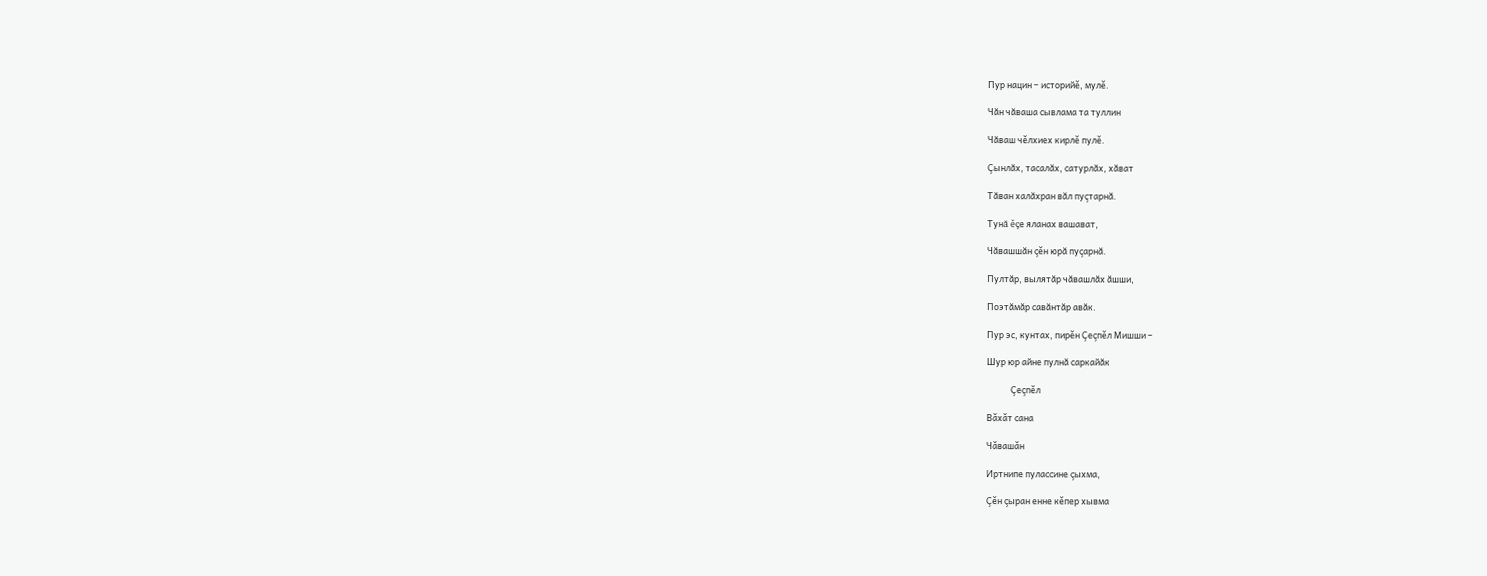Пур нацин – историйě, мулě.

Чăн чăваша сывлама та туллин

Чăваш чěлхиех кирлě пулě.

Çынлăх, тасалăх, сатурлăх, хăват

Тăван халăхран вăл пуçтарнă.

Тунă ěçе яланах вашават,

Чăвашшăн çěн юрă пуçарнă.

Пултăр, вылятăр чăвашлăх ăшши,

Поэтăмăр савăнтăр авăк.

Пур эс, кунтах, пирěн Çеçпěл Мишши –

Шур юр айне пулнă саркайăк

            Çеçпěл

Вǎхǎт сана

Чǎвашǎн

Иртнипе пулассине çыхма,

Çěн çыран енне кěпер хывма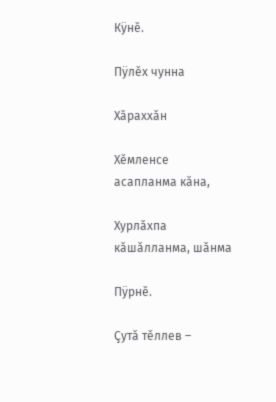Кÿнě.

Пÿлěх чунна

Хǎраххǎн

Хěмленсе асапланма кǎна,

Хурлǎхпа кǎшǎлланма, шǎнма

Пÿрнě.

Çутǎ тěллев –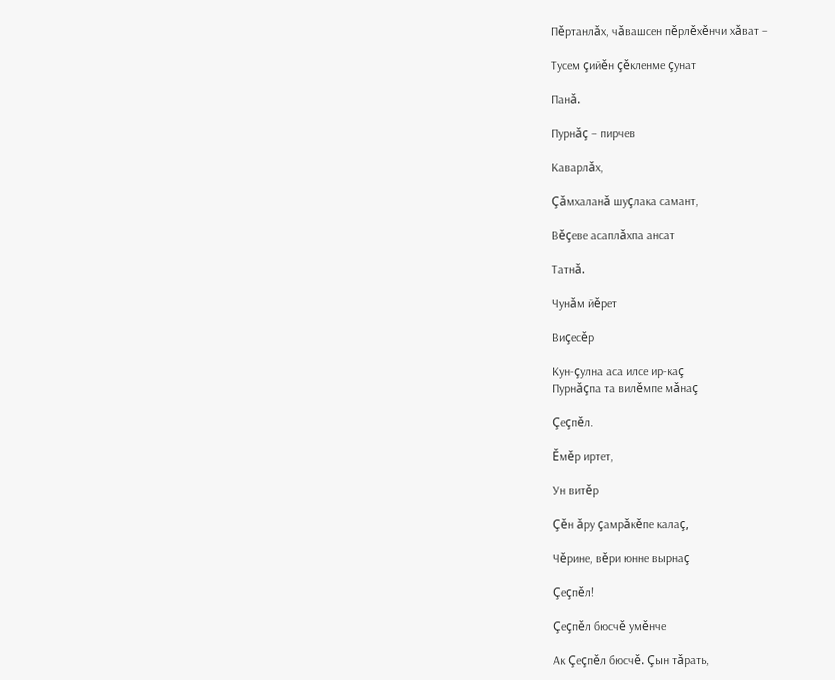Пěртанлǎх, чǎвашсен пěрлěхěнчи хǎват –

Тусем çийěн çěкленме çунат

Панǎ.

Пурнǎç – пирчев

Каварлǎх,

Çǎмхаланǎ шуçлака самант,

Вěçеве асаплǎхпа ансат

Татнǎ.

Чунǎм йěрет

Виçесěр

Кун-çулна аса илсе ир-каç
Пурнǎçпа та вилěмпе мǎнаç

Çеçпěл.

Ěмěр иртет,

Ун витěр

Çěн ǎру çамрǎкěпе калаç,

Чěрине, вěри юнне вырнаç

Çеçпěл!

Çеçпěл бюсчě умěнче

Ак Çеçпěл бюсчě. Çын тǎрать,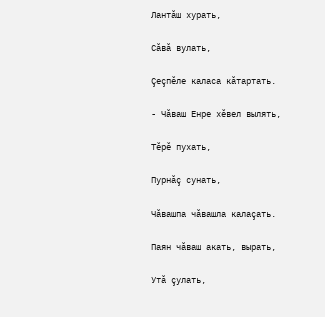Лантǎш хурать,

Сǎвǎ вулать,

Çеçпěле каласа кǎтартать.

- Чǎваш Енре хěвел вылять,

Тěрě пухать,

Пурнǎç сунать,

Чǎвашпа чǎвашла калаçать.

Паян чǎваш акать, вырать,

Утǎ çулать,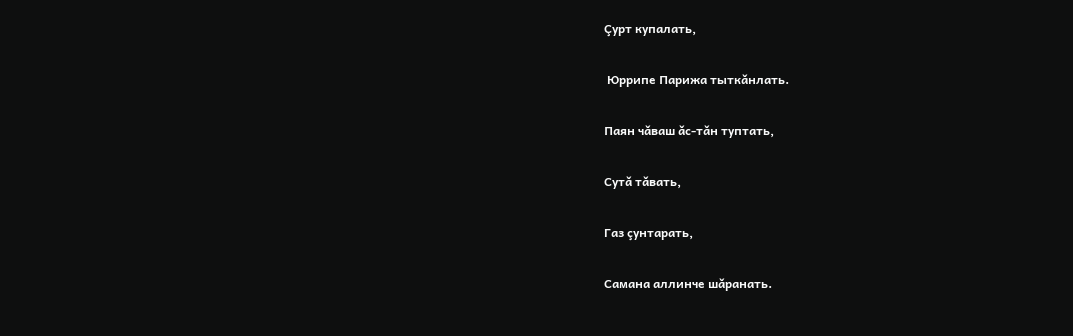Çурт купалать,

 Юррипе Парижа тыткǎнлать.

Паян чǎваш ǎс-тǎн туптать,

Сутǎ тǎвать,

Газ çунтарать,

Самана аллинче шǎранать.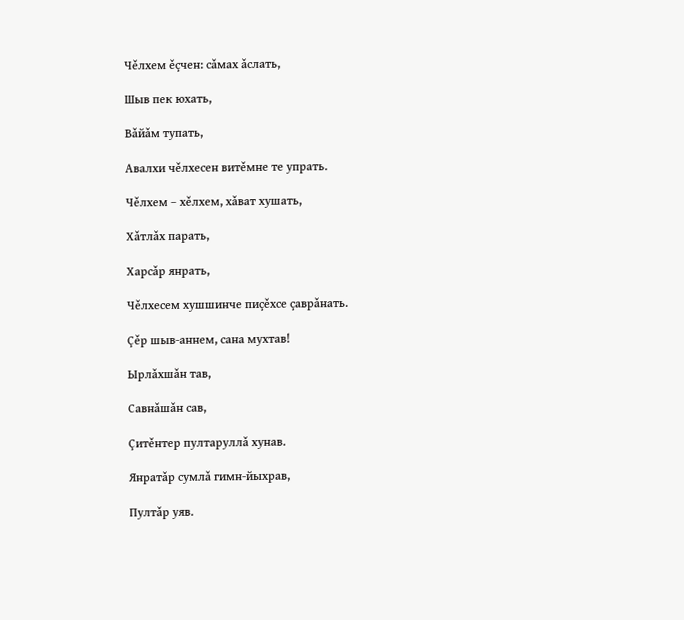Чěлхем ěçчен: сǎмах ǎслать,

Шыв пек юхать,

Вǎйǎм тупать,

Авалхи чěлхесен витěмне те упрать.

Чěлхем – хěлхем, хǎват хушать,

Хǎтлǎх парать,

Харсǎр янрать,

Чěлхесем хушшинче пиçěхсе çаврǎнать.

Çěр шыв-аннем, сана мухтав!

Ырлǎхшǎн тав,

Савнǎшǎн сав,

Çитěнтер пултаруллǎ хунав.

Янратǎр сумлǎ гимн-йыхрав,

Пултǎр уяв.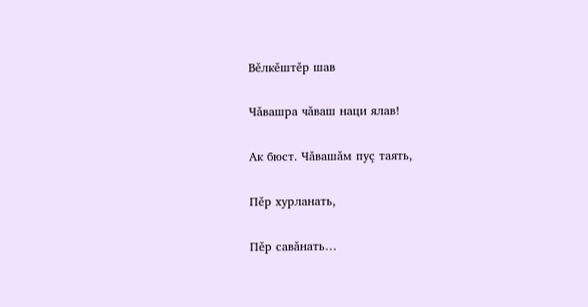Вěлкěштěр шав

Чǎвашра чǎваш наци ялав!

Ак бюст. Чǎвашǎм пуç таять,

Пěр хурланать,

Пěр савǎнать…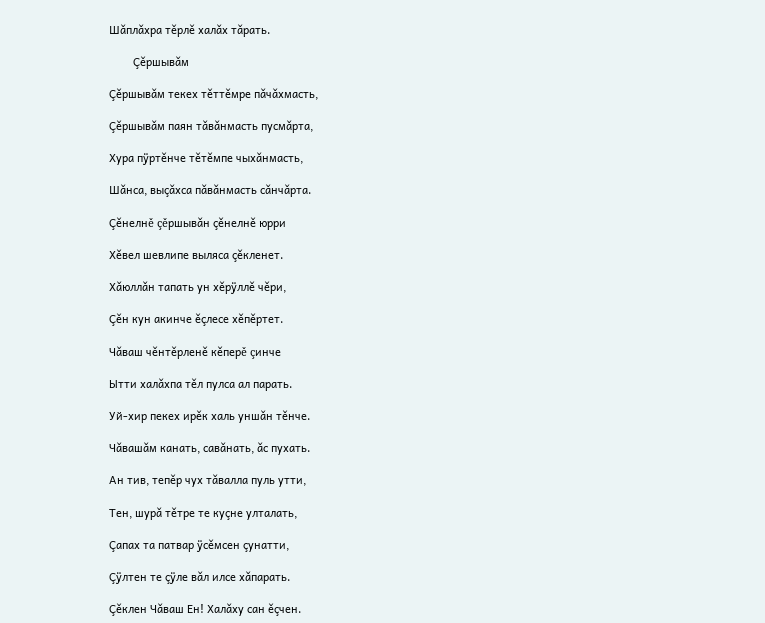Шǎплǎхра тěрлě халǎх тǎрать.

        Çěршывǎм

Çěршывǎм текех тěттěмре пǎчǎхмасть,

Çěршывǎм паян тǎвǎнмасть пусмǎрта,

Хура пÿртěнче тěтěмпе чыхǎнмасть,

Шǎнса, выçǎхса пǎвǎнмасть сǎнчǎрта.

Çěнелнě çěршывǎн çěнелнě юрри

Хěвел шевлипе выляса çěкленет.

Хǎюллǎн тапать ун хěрÿллě чěри,

Çěн кун акинче ěçлесе хěпěртет.

Чǎваш чěнтěрленě кěперě çинче

Ытти халǎхпа тěл пулса ал парать.

Уй-хир пекех ирěк халь уншǎн тěнче.

Чǎвашǎм канать, савǎнать, ǎс пухать.

Ан тив, тепěр чух тǎвалла пуль утти,

Тен, шурǎ тěтре те куçне улталать,

Çапах та патвар ÿсěмсен çунатти,

Çÿлтен те çÿле вǎл илсе хǎпарать.

Çěклен Чǎваш Ен! Халǎху сан ěçчен.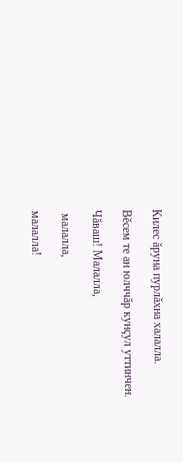Килес ǎруна пурлǎхна халалла.

Вěсем те ан юлччǎр кунçул уттинчен.

Чǎваш! Малалла,

 малалла,

малалла!